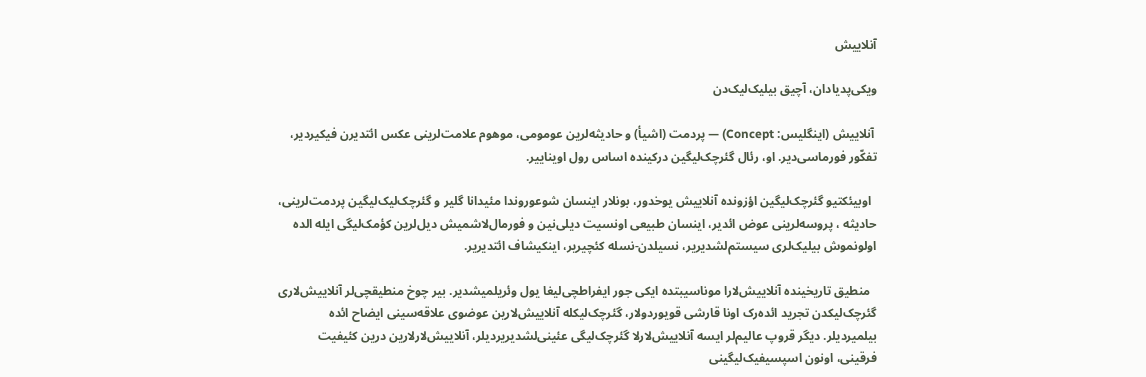آنلاییش

ویکی‌پدیادان، آچیق بیلیک‌لیک‌دن

 آنلاییش (اینگلیس: Concept) — پردمت (اشیأ) و حادیثه‌لرین عومومی، موهوم علامت‌لرینی عکس ائتدیرن فیکیردیر، تفکّور فورماسی‌دیر. او، رئال گئرچک‌لیگین درکینده اساس رول اویناییر.

  اوبیئکتیو گئرچک‌لیگین اؤزونده آنلاییش یوخدور، بونلار اینسان شوعوروندا مئیدانا گلیر و گئرچک‌لیک‌لیگین پردمت‌لرینی، حادیثه ، پروسه‌لرینی عوض ائدیر، اینسان طبیعی اونسیت دیلی‌نین و فورمال‌لاشمیش دیل‌لرین کؤمک‌لیگی ایله الده اولونموش بیلیک‌لری سیستم‌لشدیریر، نسیلدن-نسله کئچیریر، اینکیشاف ائتدیریر.

  منطیق تاریخینده آنلاییش‌لارا موناسیبتده ایکی جور ایفراطچی‌لیغا یول وئریلمیشدیر. بیر چوخ منطیقچی‌لر آنلاییش‌لاری گئرچک‌لیکدن تجرید ائده‌رک اونا قارشی قویوردولار، گئرچک‌لیکله آنلاییش‌لارین عوضوی علاقه‌سینی ایضاح ائده بیلمیردیلر. دیگر قروپ عالیم‌لر ایسه آنلاییش‌لارلا گئرچک‌لیگی عئینی‌لشدیریردیلر، آنلاییش‌لارلارین درین کئیفیت فرقینی، اونون اسپسیفیک‌لیگینی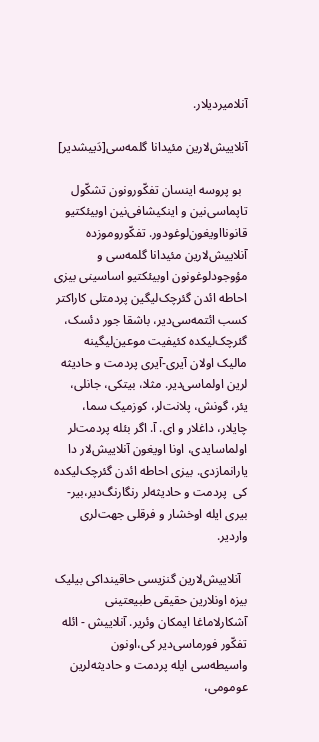آنلامیردیلار.

آنلاییش‌لارین مئیدانا گلمه‌سی[دَییشدیر]

  بو پروسه اینسان تفکّورونون تشکّول تاپماسی‌نین و اینکیشافی‌نین اوبیئکتیو قانونااویغون‌لوغودور. تفکّوروموزده آنلاییش‌لارین مئیدانا گلمه‌سی و مؤوجودلوغونون اوبیئکتیو اساسینی بیزی احاطه ائدن گئرچک‌لیگین پردمتلی کاراکتر کسب ائتمه‌سی‌دیر، باشقا جور دئسک، گئرچک‌لیکده کئیفیت موعین‌لیگینه مالیک اولان آیری-آیری پردمت و حادیثه لرین اولماسی‌دیر. مثلا، بیتکی، جانلی، یئر، گونش، پلانت‌لر، کوزمیک سما، چایلار، داغلار و ای. آ. اگر بئله پردمت‌لر اولماسایدی، اونا اویغون آنلاییش‌لار دا یارانمازدی. بیزی احاطه ائدن گئرچک‌لیکده کی  پردمت و حادیثه‌لر رنگارنگ‌دیر،بیر-بیری ایله اوخشار و فرقلی جهت‌لری واردیر.

  آنلاییش‌لارین گنزیسی حاقینداکی بیلیک بیزه اونلارین حقیقی طبیعتینی آشکارلاماغا ایمکان وئریر. آنلاییش - ائله تفکّور فورماسی‌دیر کی،اونون واسیطه‌سی ایله پردمت و حادیثه‌لرین عومومی،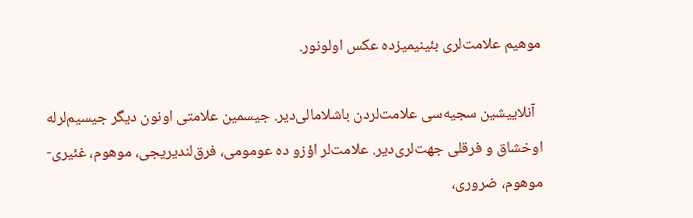موهیم علامت‌لری بئینیمیزده عکس اولونور.

  آنلاییشین سجیه‌سی علامت‌لردن باشلامالی‌دیر. جیسمین علامتی اونون دیگر جیسیم‌لرله اوخشاق و فرقلی جهت‌لری‌دیر. علامت‌لر اؤزو ده عومومی، فرق‌لندیریجی، موهوم، غئیری-موهوم، ضروری،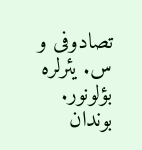تصادوفی و س. یئرلره بؤلونور. بوندان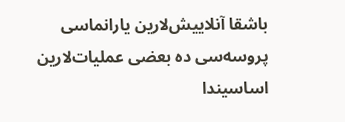باشقا آنلاییش‌لارین یارانماسی پروسه‌سی ده بعضی عملیات‌لارین اساسیندا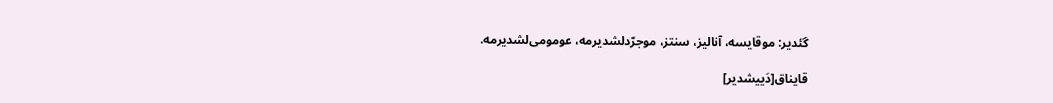گئدیر: موقایسه، آنالیز، سنتز، موجرّدلشدیرمه، عومومی‌لشدیرمه.

قایناق[دَییشدیر]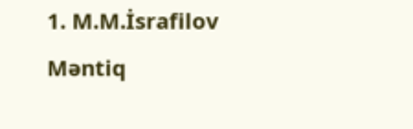1. M.M.İsrafilov Məntiq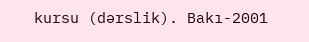kursu (dərslik). Bakı-2001